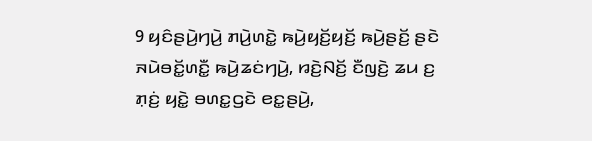9 ꤟꤢꤨꤔꤣꤧ꤬ꤚꤣꤧ꤬ ꤊꤣꤧ꤬ꤛꤢꤧ꤭ ꤒꤣꤧ꤬ꤟꤢꤩ꤬ꤟꤢꤩ꤬ ꤒꤣꤧ꤬ꤔꤢꤩ꤬ ꤔꤢꤧ ꤏꤣꤧꤋꤢꤩ꤭ꤛꤢꤪ꤭ ꤒꤣꤧ꤬ꤘꤢꤦꤚꤣꤧ꤬, ꤙꤢꤧ꤬ꤡꤢꤩ꤬ ꤢꤪꤜꤢꤧ꤬ ꤘꤣ ꤢ꤬ ꤊ꤫ꤢꤦ꤬ ꤟꤢꤧ꤭ ꤋꤛꤢ꤭ꤞꤢꤧ ꤕꤢ꤭ꤔꤣꤧ꤬,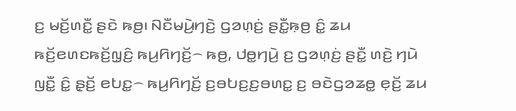ꤢ꤬ ꤗꤢꤩ꤬ꤛꤢꤪ꤭ ꤔꤢꤧ ꤒꤥ꤬꤯ ꤡꤢꤪꤗꤣꤧ꤬ꤚꤢꤧ꤬ ꤞꤤꤛ꤫ꤢꤦ꤬ ꤔꤢꤪ꤭ꤒ꤫ꤥ꤬ ꤢꤨ꤭ ꤘꤣ ꤒꤢꤩ꤬ꤕꤛꤢꤒꤢꤩ꤬ꤜ꤫ꤢꤨ꤬ ꤒꤣ꤬ꤖꤚꤢꤩ꤬꤮ ꤒꤥ꤬, ꤓꤥ꤭ꤚꤣꤧ꤬ ꤢ꤬ ꤞꤤꤛ꤫ꤢꤦ꤬ ꤔꤢꤪ꤭ ꤛꤢꤧ꤬ ꤚꤣꤧ ꤜꤢꤪ꤭ ꤢꤨ꤭ ꤔ꤫ꤢꤩ꤬ ꤕꤝꤢ꤭꤮ ꤒꤣ꤬ꤖꤚꤢꤩ꤬ ꤢ꤬ꤋꤝꤢ꤬ꤢ꤬ꤋꤛꤢ꤭ ꤢ꤬ ꤋꤢꤧꤞꤤꤘꤥ꤭ ꤕ꤫ꤢꤩ꤬ ꤘꤣ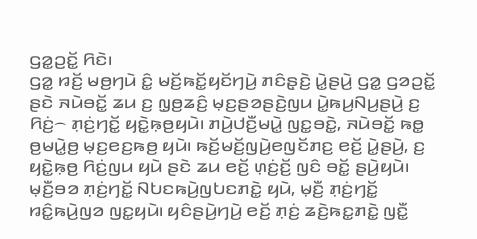ꤞꤤ꤭ꤑꤢꤩ꤭ ꤖꤢꤧ꤯
ꤞꤤ꤭ ꤙꤢꤩ꤬ ꤗꤥ꤬ꤚꤣꤧ ꤢꤨ꤭ ꤗꤢꤩ꤬ꤒꤢꤩ꤭ꤟꤢꤩꤚꤣꤧ꤬ ꤊꤢꤨꤔ꤫ꤢꤧ꤬ ꤣꤧ꤭ꤔꤣꤧ꤬ ꤞꤤ꤭ ꤞꤤꤑꤢꤩ꤭ ꤔꤢꤧ ꤏꤣꤧꤋꤢꤩ꤭ ꤘꤣ ꤢ꤬ ꤜ꤫ꤥ꤬ꤘꤢꤨ꤬ ꤗ꤫ꤢ꤬ꤔꤤꤔꤢꤧ꤬ꤜꤣ ꤣꤧ꤭ꤒꤣ꤬ꤡꤣ꤬ꤔꤣꤧ꤬ ꤢ꤬ ꤖꤢꤦ꤬꤮ ꤊ꤫ꤢꤦ꤬ꤚꤢꤩ꤭ ꤟꤢꤧ꤭ꤒ꤫ꤥ꤬ꤟꤣꤧ꤯ ꤊꤣꤧ꤬ꤓꤢꤪ꤬ꤗꤣꤧ꤭ ꤜꤢ꤭ꤋꤢꤧ꤭, ꤏꤣꤧꤋꤢꤩ꤭ ꤒꤥ꤭ ꤥ꤬ꤗꤣꤧ꤭ꤥ꤬ ꤗ꤫ꤢ꤬ꤕꤢ꤬ꤒꤥ꤬ ꤟꤣꤧ꤯ ꤒꤢꤩ꤬ꤗꤢꤩ꤬ꤜꤣꤧ꤬ꤕꤜꤢꤩꤊꤢ꤬ ꤕꤢꤩ꤬ ꤣꤧ꤭ꤔꤣꤧ꤬, ꤢ꤬ ꤟꤢꤧ꤭ꤒ꤫ꤥ꤬ ꤖꤢꤦ꤬ꤜꤣ ꤟꤣꤧ ꤔꤢꤧ ꤘꤣ ꤕꤢꤩ꤬ ꤛ꤫ꤢꤦ꤬ꤢꤩ꤬ ꤜꤢꤨ ꤋꤢꤩ꤭ ꤔꤣꤧ꤬ꤟꤣꤧ꤯
ꤗ꤫ꤢꤪ꤬ꤋꤤ ꤊ꤫ꤢꤦ꤬ꤚꤢꤩ꤭ ꤡꤝꤢꤒꤣꤧ꤬ꤜꤝꤢꤊꤢꤧ꤭ ꤟꤣꤧ, ꤗ꤫ꤢꤪ꤬ ꤊ꤫ꤢꤦ꤬ꤚꤢꤩ꤭ ꤙꤢꤨ꤭ꤒꤣꤧ꤬ꤜꤤ ꤜꤢ꤭ꤟꤣꤧ꤯ ꤟꤢꤨꤔꤣꤧ꤬ꤚꤣꤧ꤬ ꤕꤢꤩ꤬ ꤊ꤫ꤢꤦ꤬ ꤘꤢꤧ꤬ꤒꤢ꤭ꤊꤢꤧ꤭ ꤜꤢꤪ꤭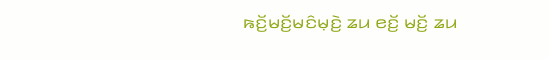ꤒꤢꤩ꤬ꤗꤢꤩ꤬ꤗꤢꤨꤗ꤫ꤢꤧ꤬ ꤘꤣ ꤕꤢꤩ꤬ ꤗꤢꤩ꤬ ꤘꤣ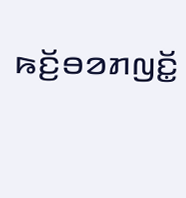ꤒꤢꤩ꤬ꤋꤤꤊꤜꤢꤩ꤭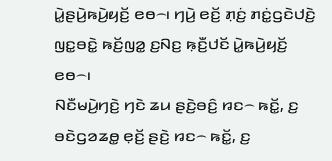ꤣꤧ꤭ꤔꤣꤧ꤬ꤒꤣꤧ꤬ꤟꤢꤩ꤬ ꤕꤥ꤮꤯ ꤚꤣꤧ꤬ ꤕꤢꤩ꤬ ꤊ꤫ꤢꤦ꤬ ꤊꤢꤦ꤭ꤞꤢꤧꤓꤢꤧ꤬ ꤜꤢ꤭ꤋꤢꤧ꤭ ꤒꤢꤩ꤬ꤜꤤ꤭ ꤢ꤬ꤡꤢ꤬ ꤒ꤫ꤢꤪ꤬ꤓꤢꤩ ꤣꤧ꤭ꤒꤣꤧ꤬ꤟꤢꤩ꤬ ꤕꤥ꤮꤯
ꤡꤢꤪꤗꤣꤧ꤬ꤚꤢꤧ꤬ ꤚꤢꤧ ꤘꤣ ꤔꤢꤧ꤬ꤋꤢꤨ꤬ ꤙꤢ꤮ ꤒꤢꤩ꤭, ꤢ꤬ ꤋꤢꤧꤞꤤꤘꤥ꤭ ꤕ꤫ꤢꤩ꤬ ꤔꤢꤧ꤬ ꤙꤢ꤮ ꤒꤢꤩ꤭, ꤢ꤬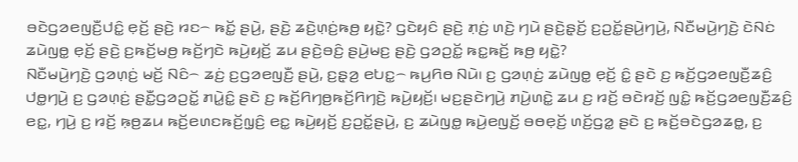ꤋꤢꤧꤞꤤꤕꤜꤢꤪ꤬ꤓꤢꤨ꤭ ꤕ꤫ꤢꤩ꤬ ꤔꤢꤧ꤬ ꤙꤢ꤮ ꤒꤢꤩ꤭ ꤔꤣꤧ꤬, ꤔꤢꤧ꤬ ꤘꤢꤧ꤬ꤛ꤫ꤢꤦ꤬ꤒꤥ꤬ ꤟꤢꤧ꤭? ꤞꤢꤧꤟꤢꤨ ꤔꤢꤧ꤬ ꤊ꤫ꤢꤦ꤬ ꤛꤢꤧ꤬ ꤚꤣꤧ ꤔꤢꤧ꤬ꤔ꤫ꤢꤩ꤬ ꤢ꤬ꤑꤢꤩ꤭ꤔꤣꤧ꤬ꤚꤣꤧ꤬, ꤡꤢꤪꤗꤣꤧ꤬ꤚꤢꤧ꤬ ꤢꤧꤡꤢꤦ ꤘꤣꤧꤜꤥ꤭ ꤕ꤫ꤢꤩ꤬ ꤔꤢꤧ꤬ ꤢ꤬ꤒꤢꤩ꤬ꤗꤥ꤬ ꤒꤢꤩ꤬ꤚꤢꤧ ꤒꤣꤧ꤬ꤟꤢꤩ꤬ ꤘꤣ ꤔꤢꤧ꤬ꤋꤢꤨ꤬ ꤔꤣꤧ꤬ꤗꤢ꤬ ꤔꤢꤧ꤬ ꤞꤤꤑꤢꤩ꤭ ꤒꤢ꤭ꤒꤢꤩ꤬ ꤒꤥ꤬ ꤟꤢꤧ꤭?
ꤡꤢꤪꤗꤣꤧ꤬ꤚꤢꤧ꤬ ꤞꤤꤛ꤫ꤢꤦ꤬ ꤗꤢꤩ꤬ ꤡꤢꤨ꤮ ꤘꤢꤦ꤬ ꤢ꤬ꤞꤤꤕꤜꤢꤪ꤬ ꤔꤣꤧ꤬, ꤢ꤬ꤔ꤫ꤤ꤬ ꤕꤝꤢ꤭꤮ ꤒꤣ꤬ꤖꤥ ꤡꤣꤧ꤯ ꤢ꤬ ꤞꤤꤛ꤫ꤢꤦ꤬ ꤘꤣꤧꤜꤥ꤭ ꤕ꤫ꤢꤩ꤬ ꤢꤨ꤭ ꤔꤢꤧ ꤢ꤬ ꤒꤢꤩ꤬ꤞꤤꤕꤜꤢꤪ꤬ꤘꤢꤨ꤬ ꤓꤥ꤭ꤚꤣꤧ꤬ ꤢ꤬ ꤞꤤꤛ꤫ꤢꤦ꤬ ꤔꤢꤪ꤭ꤞꤤꤑꤢꤩ꤭ ꤊꤣꤧ꤭ꤢꤨ꤭ ꤔꤢꤧ ꤢ꤬ ꤒꤢꤩ꤬ꤖꤚꤥ꤬ꤒꤢꤩ꤬ꤖꤚꤢꤧ꤬ ꤒꤣꤧ꤬ꤟꤢꤩ꤬꤯ ꤗꤢ꤬ꤔꤢꤧꤚꤣꤧ꤬ ꤊꤣꤧ꤬ꤛꤢꤧ꤭ ꤘꤣ ꤢ꤬ ꤙꤢꤩ꤬ ꤋꤢꤧꤙꤢꤩ꤬ ꤜꤢꤨ꤭ ꤒꤢꤩ꤬ꤞꤤꤕꤜꤢꤪ꤬ꤘꤢꤨ꤬ ꤕꤢ꤭, ꤚꤣꤧ꤬ ꤢ꤬ ꤙꤢꤩ꤬ ꤒ꤫ꤥ꤬ꤘꤣ ꤒꤢꤩ꤬ꤕꤛꤢꤒꤢꤩ꤬ꤜ꤫ꤢꤨ꤬ ꤕꤢ꤭ ꤒꤣꤧ꤬ꤟꤢꤩ꤬ ꤢ꤬ꤑꤢꤩ꤭ꤔꤣꤧ꤬, ꤢ꤬ ꤘꤣꤧꤜꤥ꤭ ꤒꤣꤧ꤬ꤕꤜꤢꤩ꤬ ꤋꤥꤕ꤫ꤢꤩ꤬ ꤛꤢꤩ꤬ꤞꤤ꤭ ꤔꤢꤧ ꤢ꤬ ꤒꤢꤩ꤬ꤋꤢꤧꤞꤤꤘꤥ꤭, ꤢ꤬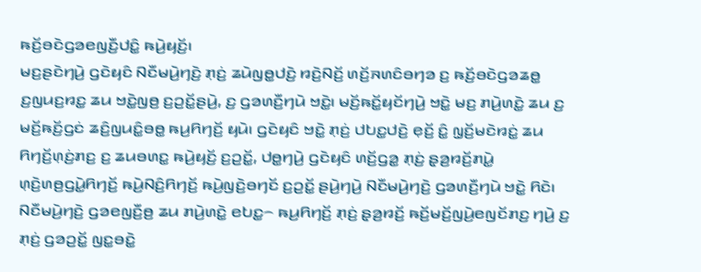ꤒꤢꤩ꤬ꤋꤢꤧꤞꤤꤕꤜꤢꤪ꤬ꤓꤢꤨ꤭ ꤒꤣꤧ꤬ꤟꤢꤩ꤬꤯
ꤗꤢ꤬ꤔꤢꤧꤚꤣꤧ꤬ ꤞꤢꤧꤟꤢꤨ ꤡꤢꤪꤗꤣꤧ꤬ꤚꤢꤧ꤬ ꤊ꤫ꤢꤦ꤬ ꤘꤣꤧꤜꤥ꤭ꤓꤢꤧ꤬ ꤙꤢꤧ꤬ꤡꤢꤩ꤬ ꤛꤢꤩ꤬ꤏꤛꤢꤨꤋꤚꤤ ꤢ꤬ ꤒꤢꤩ꤬ꤋꤢꤧꤞꤤꤘꤥ꤭ ꤢ꤬ꤜꤣꤢ꤬ꤙꤢ꤭ ꤘꤣ ꤠꤢꤧ꤭ꤜꤥ꤬ ꤢ꤬ꤑꤢꤩ꤭ꤔꤣꤧ꤬, ꤢ꤬ ꤞꤤꤛꤢꤪ꤬ꤚꤣꤧ ꤠꤢꤧ꤭꤯ ꤗꤢꤩ꤬ꤒꤢꤩ꤭ꤟꤢꤩꤚꤣꤧ꤬ ꤠꤢꤧ꤭ ꤗꤢ꤬ ꤊꤣꤧ꤬ꤛꤢꤧ꤭ ꤘꤣ ꤢ꤬ ꤗꤢꤩ꤬ꤒꤢꤩ꤬ꤞꤢꤦ ꤘꤢꤨ꤬ꤜꤣꤢꤨ꤭ꤋꤥ꤭ ꤒꤣ꤬ꤖꤚꤢꤩ꤬ ꤟꤣꤧ꤯ ꤞꤢꤧꤟꤢꤨ ꤠꤢꤧ꤭ ꤊ꤫ꤢꤦ꤬ ꤓꤝꤢ꤭ꤓꤢꤧ꤬ ꤕ꤫ꤢꤩ꤬ ꤢꤨ꤭ ꤜ꤫ꤢꤩ꤬ꤗꤢꤧꤙꤢꤦ꤭ ꤘꤣ ꤖꤚꤢꤩ꤬ꤛ꤫ꤢꤦ꤬ꤊꤢ꤬ ꤢ꤬ ꤘꤣꤋꤛꤢ꤭ ꤒꤣꤧ꤬ꤟꤢꤩ꤬ ꤢ꤬ꤑꤢꤩ꤭, ꤓꤥ꤭ꤚꤣꤧ꤬ ꤞꤢꤧꤟꤢꤨ ꤛꤢꤩ꤬ꤞꤤ꤭ ꤊ꤫ꤢꤦ꤬ ꤔ꤫ꤤ꤬ꤙꤢꤩ꤬ꤊꤣꤧ꤭ ꤛ꤫ꤢꤧ꤬ꤛꤥ꤬ꤞꤣꤧ꤭ꤖꤚꤢꤩ꤬ ꤒꤣꤧ꤬ꤡꤢꤨ꤬ꤖꤚꤢꤩ꤬ ꤒꤣꤧ꤬ꤜꤢꤧ꤬ꤋꤚꤢꤩ ꤢ꤬ꤑꤢꤩ꤭ ꤔꤣꤧ꤬ꤚꤣꤧ꤬ ꤡꤢꤪꤗꤣꤧ꤬ꤚꤢꤧ꤬ ꤞꤤꤛꤢꤪ꤬ꤚꤣꤧ ꤠꤢꤧ꤭ ꤖꤢꤧ꤯
ꤡꤢꤪꤗꤣꤧ꤬ꤚꤢꤧ꤬ ꤞꤤꤕꤜꤢꤪ꤬ꤥ꤬ ꤘꤣ ꤊꤣꤧ꤬ꤛꤢꤧ꤭ ꤕꤝꤢ꤭꤮ ꤒꤣ꤬ꤖꤚꤢꤩ꤬ ꤊ꤫ꤢꤦ꤬ ꤔ꤫ꤤ꤬ꤙꤢꤩ꤬ ꤒꤢꤩ꤬ꤗꤢꤩ꤬ꤜꤣꤧ꤬ꤕꤜꤢꤩꤊꤢ꤬ ꤚꤣꤧ꤬ ꤢ꤬ ꤊ꤫ꤢꤦ꤬ ꤞꤤꤑꤢꤩ꤭ ꤜꤢ꤭ꤋꤢꤧ꤭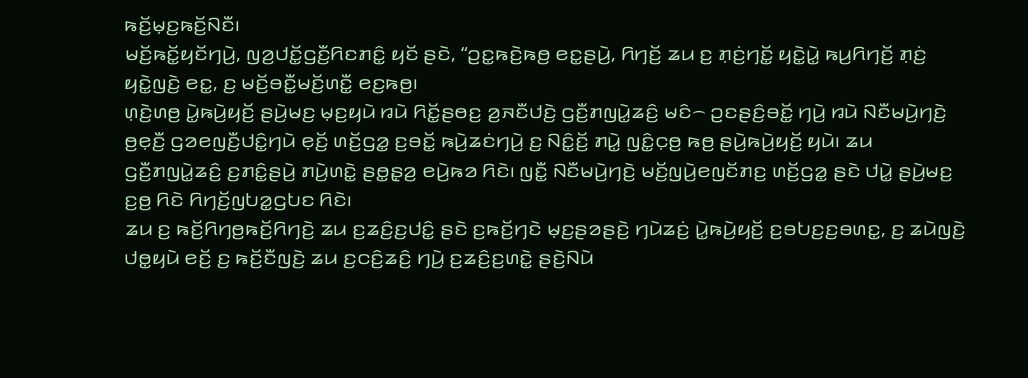ꤒꤢꤩ꤬ꤗ꤫ꤢ꤬ꤒꤢꤩ꤬ꤡꤢꤪ꤯
ꤗꤢꤩ꤬ꤒꤢꤩ꤭ꤟꤢꤩꤚꤣꤧ꤬, ꤜꤤ꤬ꤓꤢꤩ꤭ꤞꤢꤪ꤬ꤖꤢꤊꤢꤨ꤭ ꤟꤢꤩ ꤔꤢꤧ, “ꤑꤢ꤭ꤒꤢꤧ꤬ꤒꤥ꤬ ꤕꤢ꤭ꤔꤣꤧ꤬, ꤖꤚꤢꤩ꤬ ꤘꤣ ꤢ꤬ ꤊ꤫ꤢꤦ꤬ꤚꤢꤩ꤭ ꤟꤢꤧ꤭ꤣꤧ꤭ ꤒꤣ꤬ꤖꤚꤢꤩ꤬ ꤊ꤫ꤢꤦ꤬ ꤟꤢꤧ꤭ꤜꤢꤧ꤬ ꤕꤢ꤭, ꤢ꤬ ꤗꤢꤩ꤬ꤋꤢꤪ꤭ꤗꤢꤩ꤬ꤛꤢꤪ꤭ ꤕꤢ꤬ꤒꤥ꤬꤯
ꤛ꤫ꤢꤧ꤬ꤛꤥ꤬ ꤣꤧ꤭ꤒꤣꤧ꤬ꤟꤢꤩ꤬ ꤔꤣꤧ꤬ꤗꤢ꤬ ꤗ꤫ꤢ꤬ꤟꤣꤧ ꤙꤣꤧ ꤖꤢꤩ꤭ꤔꤥꤢ꤬ ꤤ꤬ꤏꤢꤪꤓꤢꤧ꤬ ꤞꤢꤪ꤬ꤊꤜꤣꤧ꤭ꤘꤢꤨ꤬ ꤗꤢꤨ꤮ ꤑꤢꤔꤢꤨ꤬ꤋꤢꤩ꤭ ꤚꤣꤧ꤬ ꤙꤣꤧ ꤡꤢꤪꤗꤣꤧ꤬ꤚꤢꤧ꤬ ꤥ꤬ꤕ꤫ꤢꤪ꤬ ꤞꤤꤕꤜꤢꤪ꤬ꤓꤢꤨ꤭ꤚꤣꤧ ꤕ꤫ꤢꤩ꤬ ꤛꤢꤩ꤬ꤞꤤ꤭ ꤢ꤬ꤋꤢꤩ꤭ ꤒꤣꤧ꤬ꤘꤢꤦꤚꤣꤧ꤬ ꤢ꤬ ꤡꤢꤨ꤭ꤢꤩ꤬ ꤊꤣꤧ꤭ ꤜꤢꤨ꤭ꤍ꤫ꤥ꤬ ꤒꤥ꤬ ꤔꤣꤧ꤬ꤒꤣꤧ꤬ꤟꤢꤩ꤬ ꤟꤣꤧ꤯ ꤘꤣ ꤞꤢꤪ꤬ꤊꤜꤣꤧ꤭ꤘꤢꤨ꤬ ꤢ꤬ꤊꤢꤨ꤭ꤔꤣꤧ꤬ ꤊꤣꤧ꤬ꤛꤢꤧ꤭ ꤔꤥ꤭ꤔ꤫ꤤ꤬ ꤕꤣꤧ꤬ꤒꤤ ꤖꤢꤧ꤯ ꤜꤢꤪ꤭ ꤡꤢꤪꤗꤣꤧ꤬ꤚꤢꤧ꤬ ꤗꤢꤩ꤬ꤜꤣꤧ꤬ꤕꤜꤢꤩꤊꤢ꤬ ꤛꤢꤩ꤬ꤞꤤ꤭ ꤔꤢꤧ ꤓꤣꤧ꤭ ꤔꤣꤧ꤬ꤗꤢ꤬ ꤢ꤬ꤥ꤬ ꤖꤢꤧ ꤖꤚꤢꤩ꤬ꤜꤝꤤ꤭ꤞꤝꤢ ꤖꤢꤧ꤯
ꤘꤣ ꤢ꤬ ꤒꤢꤩ꤬ꤖꤚꤥ꤬ꤒꤢꤩ꤬ꤖꤚꤢꤧ꤬ ꤘꤣ ꤢ꤬ꤘꤢꤨ꤬ꤢ꤬ꤓꤢꤨ꤭ ꤔꤢꤧ ꤢ꤬ꤒꤢꤩ꤬ꤚꤢꤧ ꤗ꤫ꤢ꤬ꤔꤤꤔꤢꤧ꤬ ꤚꤣꤧꤘꤢꤦ꤬ ꤣꤧ꤭ꤒꤣꤧ꤬ꤟꤢꤩ꤬ ꤢ꤬ꤋꤝꤢ꤬ꤢ꤬ꤋꤛꤢ꤭, ꤢ꤬ ꤘꤣꤧꤜꤢꤧ꤬ ꤓꤥ꤭ꤟꤣꤧ ꤕꤢꤩ꤬ ꤢ꤬ ꤒꤢꤩ꤬ꤢꤪꤜꤢꤧ꤬ ꤘꤣ ꤢ꤬ꤍꤢꤨ꤬ꤘꤢꤨ꤬ ꤚꤣꤧ꤬ ꤢ꤬ꤘꤢꤨ꤬ꤢ꤬ꤛꤢꤧ꤭ ꤔꤢꤧ꤬ꤡꤣꤧ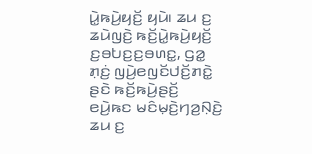ꤣꤧ꤭ꤒꤣꤧ꤬ꤟꤢꤩ꤬ ꤟꤣꤧ꤯ ꤘꤣ ꤢ꤬ ꤘꤣꤧꤜꤢꤧ꤬ ꤒꤢꤩ꤬ꤣꤧ꤭ꤒꤣꤧ꤬ꤟꤢꤩ꤬ ꤢ꤬ꤋꤝꤢ꤬ꤢ꤬ꤋꤛꤢ꤭, ꤞꤤ꤭ ꤊ꤫ꤢꤦ꤬ ꤜꤣꤧ꤬ꤕꤜꤢꤩꤓꤢꤩ꤬ꤊꤢꤧ꤭ ꤔꤢꤧ ꤒꤢꤩ꤬ꤒꤣꤧ꤬ꤔꤢꤩ꤬ ꤕꤣꤧ꤬ꤒꤢ ꤗꤢꤨꤗ꤫ꤢꤧ꤬ꤚꤤ꤬ꤡ꤫ꤢꤧ꤬ ꤘꤣ ꤢ꤬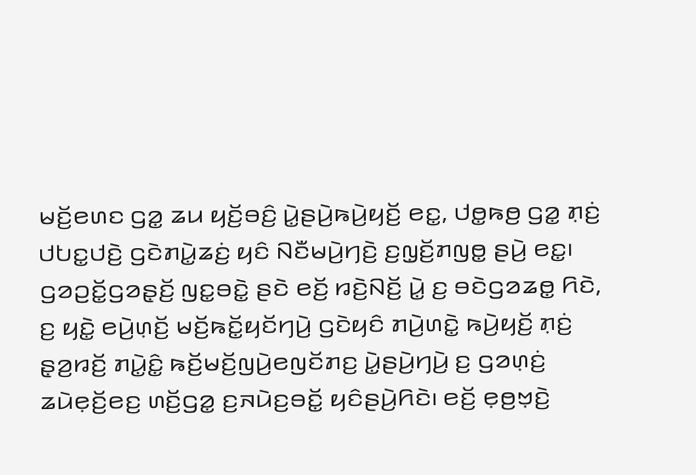ꤗꤢꤩ꤬ꤕꤛꤢ ꤞꤤ꤭ ꤘꤣ ꤟꤢꤩ꤬ꤋꤢꤨ꤬ ꤣꤧ꤭ꤔꤣꤧ꤬ꤒꤣꤧ꤬ꤟꤢꤩ꤬ ꤕꤢ꤭, ꤓꤥ꤭ꤒꤥ꤬ ꤞꤤ꤭ ꤊ꤫ꤢꤦ꤬ ꤓꤝꤢ꤭ꤓꤢꤧ꤬ ꤞꤢꤧꤊꤣꤧ꤭ꤘꤢꤦ꤬ ꤟꤢꤨ ꤡꤢꤪꤗꤣꤧ꤬ꤚꤢꤧ꤬ ꤢ꤬ꤜ꤫ꤢꤩ꤬ꤊꤜꤥ꤭ ꤔꤣꤧ꤬ ꤕꤢ꤭꤯
ꤞꤤꤑꤢꤩ꤭ꤞꤤꤔ꤫ꤢꤩ꤬ ꤜꤢ꤭ꤋꤢꤧ꤭ ꤔꤢꤧ ꤕꤢꤩ꤬ ꤙꤢꤧ꤬ꤡꤢꤩ꤬ ꤣꤧ꤭ ꤢ꤬ ꤋꤢꤧꤞꤤꤘꤥ꤭ ꤖꤢꤧ, ꤢ꤬ ꤟꤢꤧ꤭ ꤕꤣꤧ꤬ꤛ꤫ꤢꤩ꤬ ꤗꤢꤩ꤬ꤒꤢꤩ꤭ꤟꤢꤩꤚꤣꤧ꤬ ꤞꤢꤧꤟꤢꤨ ꤊꤣꤧ꤬ꤛꤢꤧ꤭ ꤒꤣꤧ꤬ꤟꤢꤩ꤬ ꤊ꤫ꤢꤦ꤬ ꤔ꤫ꤤ꤬ꤙꤢꤩ꤬ ꤊꤣꤧ꤭ꤢꤨ꤭ ꤒꤢꤩ꤬ꤗꤢꤩ꤬ꤜꤣꤧ꤬ꤕꤜꤢꤩꤊꤢ꤬ ꤣꤧ꤭ꤔꤣꤧ꤬ꤚꤣꤧ꤬ ꤢ꤬ ꤞꤤꤛ꤫ꤢꤦ꤬ ꤘꤣꤧꤕ꤫ꤢꤩ꤬ꤕꤢ꤬ ꤛꤢꤩ꤬ꤞꤤ꤭ ꤢ꤬ꤏꤣꤧꤢ꤬ꤋꤢꤩ꤭ ꤟꤢꤨꤔꤣꤧ꤬ꤖꤢꤧ꤯ ꤕꤢꤩ꤬ ꤕ꤫ꤥ꤬ꤠ꤫ꤢꤧ꤬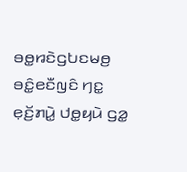ꤋꤥ꤭ꤙꤢꤧꤞꤝꤢꤗꤥ꤬ ꤋꤢꤨ꤭ꤕꤢꤪꤜꤢꤨ ꤚꤢ꤭ ꤕ꤫ꤢꤩ꤬ꤊꤣꤧ꤭ ꤓꤥ꤭ꤟꤣꤧ ꤞꤤ꤭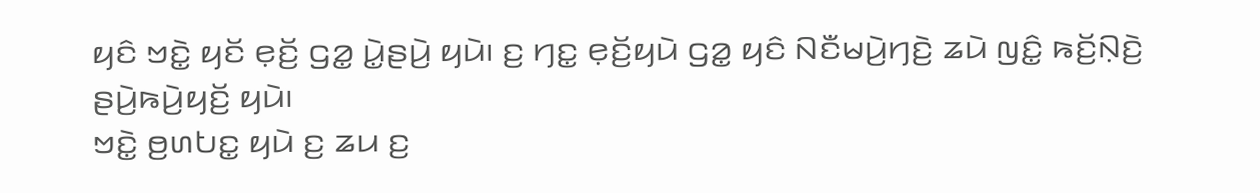ꤟꤢꤨ ꤠꤢꤧ꤭ ꤟꤢꤩ ꤕ꤫ꤢꤩ꤬ ꤞꤤ꤭ ꤣꤧ꤭ꤔꤣꤧ꤬ ꤟꤣꤧ꤯ ꤢ꤬ ꤚꤢ꤭ ꤕ꤫ꤢꤩ꤬ꤟꤣꤧ ꤞꤤ꤭ ꤟꤢꤨ ꤡꤢꤪꤗꤣꤧ꤬ꤚꤢꤧ꤬ ꤘꤣꤧ ꤜꤢꤨ꤭ ꤒꤢꤩ꤬ꤡ꤫ꤢꤧ꤬ ꤔꤣꤧ꤬ꤒꤣꤧ꤬ꤟꤢꤩ꤬ ꤟꤣꤧ꤯
ꤠꤢꤧ꤭ ꤥ꤬ꤛꤝꤢ꤭ ꤟꤣꤧ ꤢ꤬ ꤘꤣ ꤢ꤬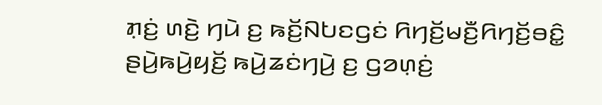ꤊ꤫ꤢꤦ꤬ ꤛꤢꤧ꤬ ꤚꤣꤧ ꤢ꤬ ꤒꤢꤩ꤬ꤡꤝꤢꤞꤢꤦ ꤖꤚꤢꤩ꤬ꤗꤢꤪ꤬ꤖꤚꤢꤩ꤬ꤋꤢꤨ꤭ ꤔꤣꤧ꤬ꤒꤣꤧ꤬ꤟꤢꤩ꤬ ꤒꤣꤧ꤬ꤘꤢꤦꤚꤣꤧ꤬ ꤢ꤬ ꤞꤤꤛ꤫ꤢꤦ꤬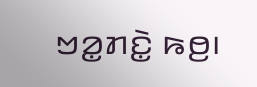ꤠꤤ꤭ꤊꤢꤧ꤭ ꤒꤥ꤬꤯